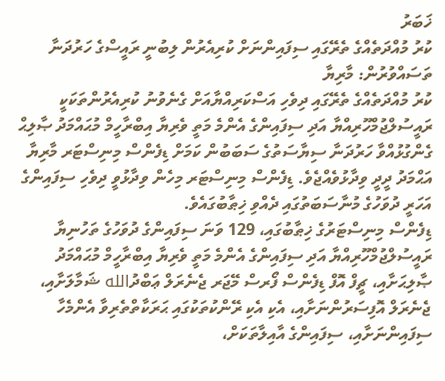ޚަބަރު
ކުރު މުއްދަތެއްގެ ތެރޭގައި ސިފައިންނަށް ކުރިއެރުން ލިބުނީ ރައީސްގެ ހަރުދަނާ ތަސައްވުރުން: މާރިޔާ
ކުރު މުއްދަތެއްގެ ތެރޭގައި ދިވެހި އަސްކަރިއްޔާއަށް ގެނެވުނު ކުރިއެރުންތަކަކީ ރައީސުލްޖުމްހޫރިއްޔާ އަދި ސިފައިންގެ އެންމެ މަތީ ވެރިޔާ އިބްރާހީމް މުޙައްމަދު ޞާލިޙް ގެންގުޅުއްވާ ހަރުދަނާ ސިޔާސަތުގެ ސަބަބުން ކަމަށް ޑިފެންސް މިނިސްޓަރ މާރިޔާ އަޙްމަދު ދީދީ ވިދާޅުވެއްޖެވެ. ޑިފެންސް މިނިސްޓަރ މިހެން ވިދާޅުވީ ދިވެހި ސިފައިންގެ އަހަރީ ދުވަހުގެ މުނާސަބަތުގައި ދެއްވި ޚިޠާބުގައެވެ.
ޑިފެންސް މިނިސްޓަރުގެ ޚިޠާބުގައި، 129 ވަނަ ސިފައިންގެ ދުވަހުގެ ތަހުނިޔާ ރައީސުލްޖުމްހޫރިއްޔާ އަދި ސިފައިންގެ އެންމެ މަތީ ވެރިޔާ އިބްރާހީމް މުޙައްމަދު ޞާލިޙަށާއި، ޗީފް އޮފް ޑިފެންސް ފޯރސް މޭޖަރ ޖެނެރަލް ޢަބްދުالله ޝަމާލަށާއި، ޖެނެރަލް އޮފިސަރުންނަށާއި، އެކި އެކި ރޭންކުތަކުގައި ޙަރަކާތްތެރިވާ އެންމެހާ ސިފައިންނަށާއި، ސިފައިންގެ އާއިލާތަކަށް،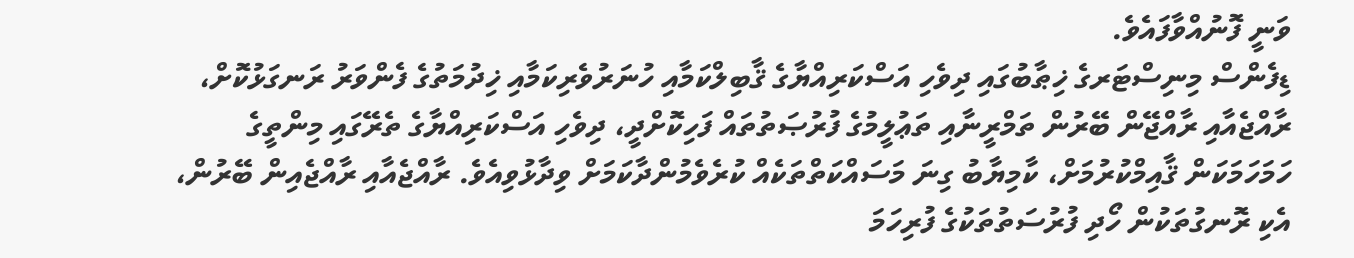ވަނީ ފޮނުއްވާފައެވެ.
ޑިފެންސް މިނިސްޓަރގެ ޚިޠާބުގައި ދިވެހި އަސްކަރިއްޔާގެ ޤާބިލްކަމާއި ހުނަރުވެރިކަމާއި ޚިދުމަތުގެ ފެންވަރު ރަނގަޅުކޮށް، ރާއްޖެއާއި ރާއްޖޭން ބޭރުން ތަމްރީނާއި ތަޢުލީމުގެ ފުރުޞަތުތައް ފަހިކޮށްދީ، ދިވެހި އަސްކަރިއްޔާގެ ތެރޭގައި މިންތީގެ ހަމަހަމަކަން ޤާއިމްކުރުމަށް، ކާމިޔާބު ގިނަ މަސައްކަތްތަކެއް ކުރެވެމުންދާކަމަށް ވިދާޅުވިއެވެ. ރާއްޖެއާއި ރާއްޖެއިން ބޭރުން، އެކި ރޮނގުތަކުން ހޯދި ފުރުސަތުތަކުގެ ފުރިހަމަ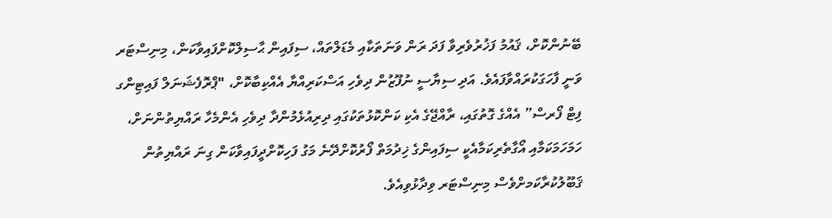ބޭނުންކޮށް، ޤައުމު ފަޚުރުވެރިވާ ފަދަ ރަން ވަނަތަކާއި މެޑަލްތައް، ސިފައިން ޙާސިލްކޮށްފައިވާކަން، މިނިސްޓަރ ވަނީ ފާހަގަކުރައްވާފައެވެ. އަދި ސިޔާސީ ނުފޫޒުން ދިވެހި އަސްކަރިއްޔާ އެއްކިބާކޮށް، "ޕްރޮފެޝަނަލް ފައިޓިންގ ފިޓް ފޯރސް” އެއްގެ ގޮތުގައި، ރާއްޖޭގެ އެކި ކަންކޮޅުތަކުގައި ދިރިއުޅެމުންދާ ދިވެހި އެންމެހާ ރައްޔިތުންނަށް، ހަމަހަމަކަމާއި އޯގާތެރިކަމާއެކީ ސިފައިންގެ ޚިދުމަތް ފޯރުކޮށްދޭނެ މަގު ފަހިކޮށްދީފައިވާކަން ގިނަ ރައްޔިތުން ޤަބޫލުކުރާކަމށްވެސް މިނިސްޓަރ ވިދާޅުވިއެވެ.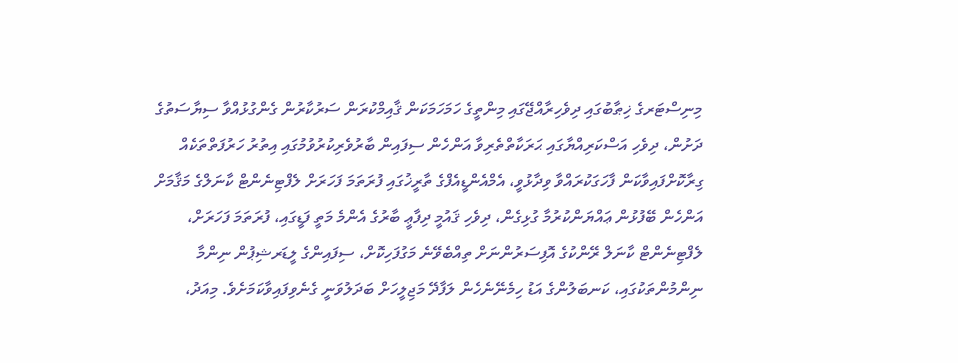މިނިސްޓަރގެ ޚިޠާބުގައި ދިވެހިރާއްޖޭގައި މިންތީގެ ހަމަހަމަކަން ޤާއިމްކުރަން ސަރުކާރުން ގެންގުޅުއްވާ ސިޔާސަތުގެ ދަށުން، ދިވެހި އަސްކަރިއްޔާގައި ޙަރަކާތްތެރިވާ އަންހެން ސިފައިން ބާރުވެރިކުރުވުމުގައި އިތުރު ހަރުފަތްތަކެއް ގިރާކޮށްފައިވާކަން ފާހަގަކުރައްވާ ވިދާޅުވީ، އެމްއެންޑީއެފްގެ ތާރީޚުގައި ފުރަތަމަ ފަހަރަށް ލެފްޓިނެންޓް ކާނަލްގެ މަޤާމަށް އަންހެން ބޭފުޅުން ޢައްޔަންކުރުމާ ގުޅިގެން، ދިވެހި ޤައުމީ ދިފާޢީ ބާރުގެ އެންމެ މަތީ ފަޑީގައި، ފުރަތަމަ ފަހަރަށް، ލެފްޓިނެންޓް ކާނަލް ރޭންކުގެ އޮފިސަރުންނަށް ތިއްބެވޭނެ މަގުފަހިކޮށް، ސިފައިންގެ ލީޑަރޝިޕުން ނިންމާ ނިންމުންތަކުގައި، ކަނބަލުންގެ އަޑު ހިމެނޭނެހެން ލަފާދޭ މަޖިލީހަށް ބަދަލުވަނީ ގެނެވިފައިވާކަމަށެވެ. މިއަދު،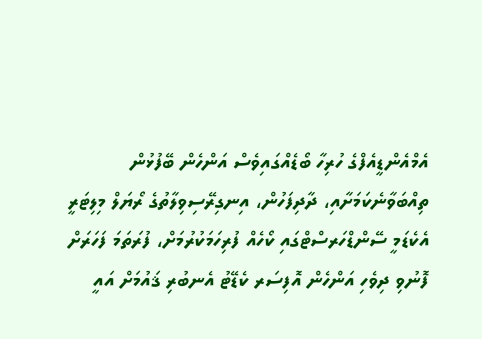އެމްއެންޑީއެފްގެ ހުރިހާ ބޯޑެއްގައިވެސް އަންހެން ބޭފުޅުން ތިއްބަވާނެކަމަށާއި، ދާދިފަހުން، އިނގިރޭސިވިލާތުގެ ރޯޔަލް މިލިޓަރީ އެކެޑަމީ ސޭންޑްހަރސްޓްގައި ކޯހެއް ފުރިހަމަކުރުމަށް، ފުރަތަމަ ފަހަރަށް ފޮނުވި ދިވެހި އަންހެން އޮފިސަރ ކެޑޭޓު އެނބުރި ޤައުމަށް އައީ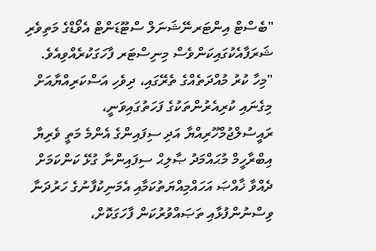"ބެސްޓް އިންޓަރނޭޝަނަލް ސްޓޫޑަންޓް އެވޯޑްގެ މަތިވެރި ޝަރަފާއެކުގައިކަންވެސް މިނިސްޓަރ ފާހަގަކުރެއްވިއެވެ.
"މިހާ ކުރު މުއްދަތެއްގެ ތެރޭގައި، ދިވެހި އަސްކަރިއްޔާއަށް މިގެނައި ކުރިއެރުންތަކުގެ ފަހަތުގައިވަނީ، ރައީސުލްޖުމްހޫރިއްޔާ އަދި ސިފައިންގެ އެންމެ މަތީ ވެރިޔާ އިބްރާހީމް މުޙައްމަދު ޞާލިޙް ސިފައިންނާ ގުޅޭ ކަންކަމަށް ދެއްވާ ޚާއްޞަ އަހައްމިއްޔަތުކަމާއި އެމަނިކުފާނުގެ ހަރުދަނާ ވިސްނުންފުޅާއި ތަޞައްވުރުކަން ފާހަގަކޮށް،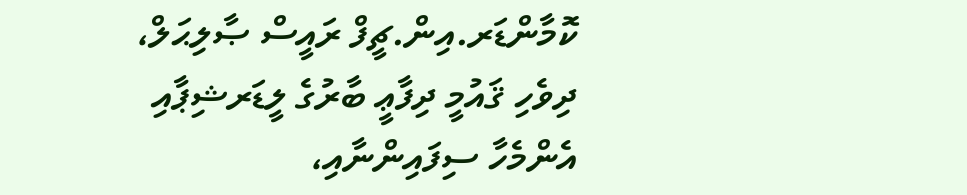ކޮމާންޑަރ.އިން.ޗީފް ރައީސް ޞާލިޙަލް، ދިވެހި ޤައުމީ ދިފާޢީ ބާރުގެ ލީޑަރޝިޕާއި އެންމެހާ ސިފައިންނާއި،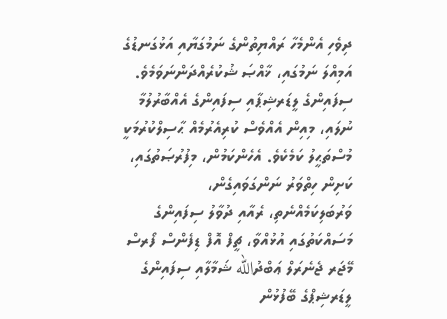ދިވެހި އެންމެހާ ރައްޔިތުންގެ ނަމުގަޔާއި އަޅުގަނޑުގެ އަމިއްލަ ނަމުގައި، ޚާއްޞަ ޝުކުރެއްދަންނަވަމެވެ. ސިފައިންގެ ލީޑަރޝިޕާއި ސިފައިންގެ އެއްބާރުލުމާ ނުލައި، މިއިން އެއްވެސް ކުރިއެރުމެއް ޙާސިލްކުރުމަކީ މުސްތަޙީލު ކަމެކެވެ. އެހެންކަމުން، މިފުރުޞަތުގައި، ކަށިން ހިތްވަރު ނަންގަވައިގެން، ވަރުބަލިކަމެއްނެތި، ރެއާއި ދުވާލު ސިފައިންގެ މަސައްކަތުގައި އުޅުއްވާ، ޗީފް އޮފް ޑިފެންސް ފޯރސް މޭޖަރ ޖެނެރަލް ޢަބްދުالله ޝަމާލާއި ސިފައިންގެ ލީޑަރޝިޕްގެ ބޭފުޅުން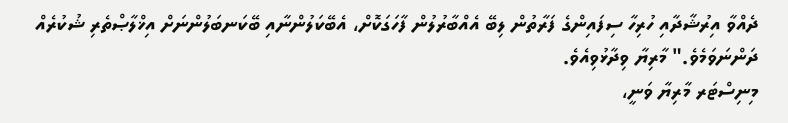ދެއްވާ އިރުޝާދާއި ހުރިހާ ސިފައިންގެ ފަރާތުން ލިބޭ އެއްބާރުލުން ފާހަގަކޮށް، އެބޭކަލުންނާއި ބޭކަނބަލުންނަށް އިޚްލާޞްތެރި ޝުކުރެއް ދަންނަވަމެވެ." މާރިޔާ ވިދާޅުވިއެވެ.
މިނިސްޓަރ މާރިޔާ ވަނީ،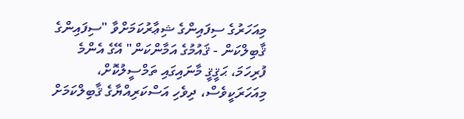މިއަހަރުގެ ސިފައިންގެ ޝިޢާރުކަމަށްވާ "ސިފައިންގެ ޤާބިލްކަން - ޤައުމުގެ އަމާންކަން" އޭގެ އެންމެ ފުރިހަމަ، ޙަޤީޤީ މާނައިގައި ތަމްސީލުކޮށް، މިއަހަރަކީވެސް، ދިވެހި އަސްކަރިއްޔާގެ ޤާބިލްކަމަށް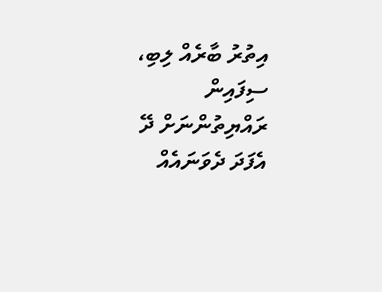އިތުރު ބާރެއް ލިބި، ސިފައިން ރައްޔިތުންނަށް ދޭ އެފަދަ ދެވަނައެއް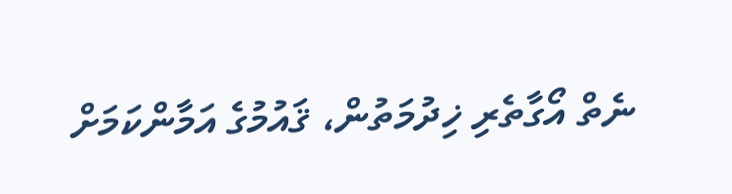ނެތް އޯގާތެރި ޚިދުމަތުން، ޤައުމުގެ އަމާންކަމަށް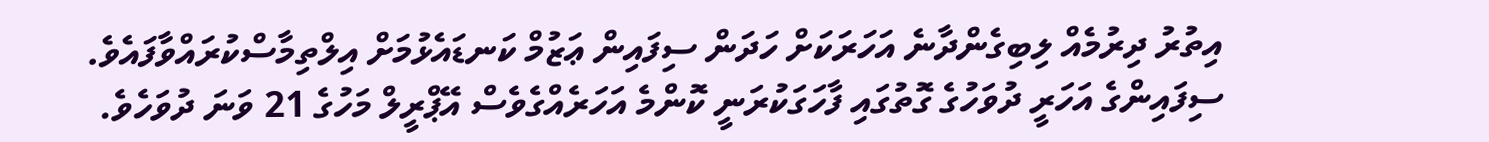އިތުރު ދިރުމެއް ލިބިގެންދާނެ އަހަރަކަށް ހަދަން ސިފައިން ޢަޒުމް ކަނޑައެޅުމަށް އިލްތިމާސްކުރައްވާފައެވެ.
ސިފައިންގެ އަހަރީ ދުވަހުގެ ގޮތުގައި ފާހަގަކުރަނީ ކޮންމެ އަހަރެއްގެވެސް އޭޕްރީލް މަހުގެ 21 ވަނަ ދުވަހެވެ.